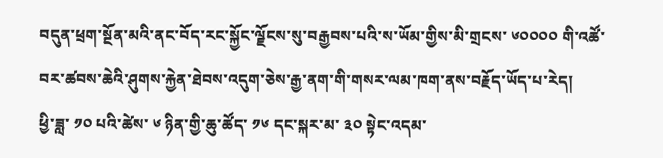བདུན་ཕྲག་སྔོན་མའི་ནང་བོད་རང་སྐྱོང་ལྗོངས་སུ་བརྒྱབས་པའི་ས་ཡོམ་གྱིས་མི་གྲངས་ ༦༠༠༠༠ གི་འཚོ་བར་ཚབས་ཆེའི་ཤུགས་རྐྱེན་ཐེབས་འདུག་ཅེས་རྒྱ་ནག་གི་གསར་ལམ་ཁག་ནས་བརྗོད་ཡོད་པ་རེད།
ཕྱི་ཟླ་ ༡༠ པའི་ཚེས་ ༦ ཉིན་གྱི་ཆུ་ཚོད་ ༡༦ དང་སྐར་མ་ ༣༠ སྟེང་འདམ་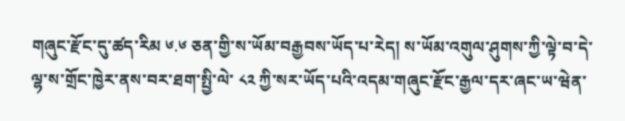གཞུང་རྫོང་དུ་ཚད་རིམ ༦.༦ ཅན་གྱི་ས་ཡོམ་བརྒྱབས་ཡོད་པ་རེད། ས་ཡོམ་འགུལ་ཤུགས་ཀྱི་ལྟེ་བ་དེ་ལྷ་ས་གྲོང་ཁྱེར་ནས་བར་ཐག་སྤྱི་ལེ་ ༨༢ ཀྱི་སར་ཡོད་པའི་འདམ་གཞུང་རྫོང་རྒྱལ་དར་ཞང་ཡ་ཝེན་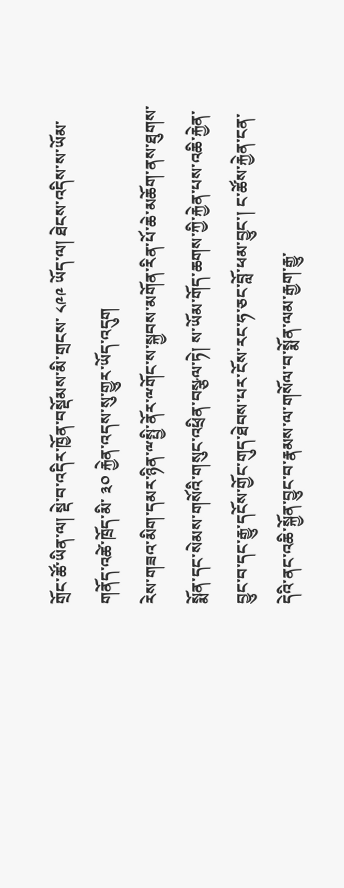གྲོང་ཚོ་ཡིན་ལ། སྡེ་བ་འདིར་ཁྱོན་བསྡོམས་མི་གྲངས་ ༨༩༩ ཡོད་ལ། ཐེངས་འདིས་ས་ཡོམ་གནོད་འཚེ་ཁྲོད་མི་ ༣༠ རྐྱེན་འདས་སུ་གྱུར་ཡོད་འདུག
རེས་གཟའ་མིག་དམར་ཉིན་ྋསྤྱི་ནོར་ྋགོང་ས་སྐྱབས་མགོན་རིན་པོ་ཆེ་མཆོག་ནས་ཐུགས་སྨོན་དང་སེམས་གསོའི་གསུང་འཕྲིན་བསྩལ་ཏེ། ས་ཡོམ་གོད་ཆགས་ཀྱི་རྐྱེན་པས་འཆི་རྐྱེན་བྱུང་བ་དང་རྒྱུ་དངོས་གྱོང་གུད་ཐེབས་པར་ངོས་རང་ཧ་ཅང་བློ་ཕམ་བྱུང་། ང་ཚོས་རྐྱེན་ངན་དེའི་ནང་འཆི་སྐྱོན་བྱུང་བ་རྣམས་ལ་གསོལ་བ་སྨོན་ལམ་རྒྱག་རྒྱུ་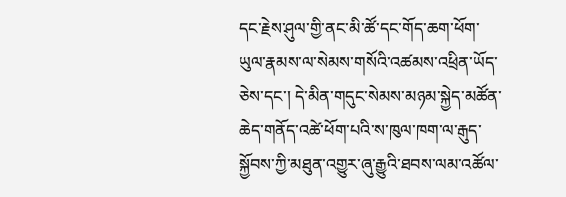དང་རྗེས་ཤུལ་གྱི་ནང་མི་ཚོ་དང་གོད་ཆག་ཕོག་ཡུལ་རྣམས་ལ་སེམས་གསོའི་འཚམས་འཕྲིན་ཡོད་ཅེས་དང་། དེ་མིན་གདུང་སེམས་མཉམ་སྐྱེད་མཚོན་ཆེད་གནོད་འཚེ་ཕོག་པའི་ས་ཁུལ་ཁག་ལ་རྒུད་སྐྱོབས་ཀྱི་མཐུན་འགྱུར་ཞུ་རྒྱུའི་ཐབས་ལམ་འཚོལ་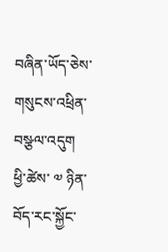བཞིན་ཡོད་ཅེས་གསུངས་འཕྲིན་བསྩལ་འདུག
ཕྱི་ཚེས་ ༧ ཉིན་བོད་རང་སྐྱོང་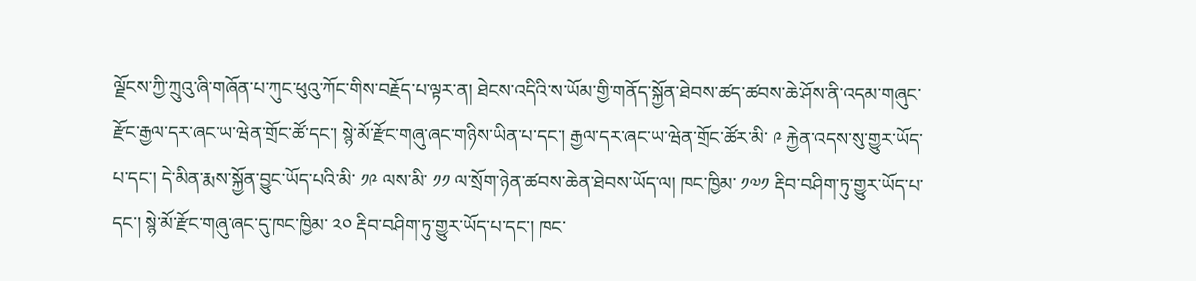ལྗོངས་ཀྱི་ཀྲུའུ་ཞི་གཞོན་པ་ཀུང་ཕུའུ་ཀོང་གིས་བརྗོད་པ་ལྟར་ན། ཐེངས་འདིའི་ས་ཡོམ་གྱི་གནོད་སྐྱོན་ཐེབས་ཚད་ཚབས་ཆེ་ཤོས་ནི་འདམ་གཞུང་རྫོང་རྒྱལ་དར་ཞང་ཡ་ཝེན་གྲོང་ཚོ་དང་། སྙེ་མོ་རྫོང་གཞུ་ཞང་གཉིས་ཡིན་པ་དང་། རྒྱལ་དར་ཞང་ཡ་ཝེན་གྲོང་ཚོར་མི་ ༩ རྐྱེན་འདས་སུ་གྱུར་ཡོད་པ་དང་། དེ་མིན་རྨས་སྐྱོན་བྱུང་ཡོད་པའི་མི་ ༡༩ ལས་མི་ ༡༡ ལ་སྲོག་ཉེན་ཚབས་ཆེན་ཐེབས་ཡོད་ལ། ཁང་ཁྱིམ་ ༡༧༡ རྡིབ་བཤིག་ཏུ་གྱུར་ཡོད་པ་དང་། སྙེ་མོ་རྫོང་གཞུ་ཞང་དུ་ཁང་ཁྱིམ་ ༢༠ རྡིབ་བཤིག་ཏུ་གྱུར་ཡོད་པ་དང་། ཁང་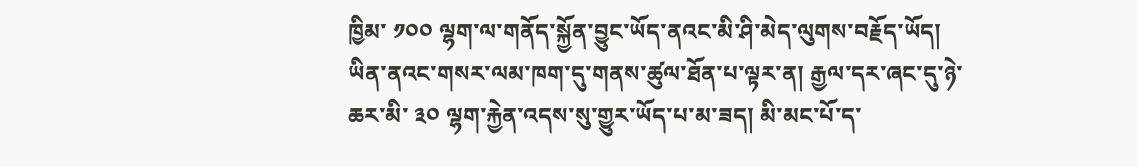ཁྱིམ་ ༡༠༠ ལྷག་ལ་གནོད་སྐྱོན་བྱུང་ཡོད་ནའང་མི་ཤི་མེད་ལུགས་བརྗོད་ཡོད།
ཡིན་ནའང་གསར་ལམ་ཁག་དུ་གནས་ཚུལ་ཐོན་པ་ལྟར་ན། རྒྱལ་དར་ཞང་དུ་ཉེ་ཆར་མི་ ༣༠ ལྷག་རྐྱེན་འདས་སུ་གྱུར་ཡོད་པ་མ་ཟད། མི་མང་པོ་ད་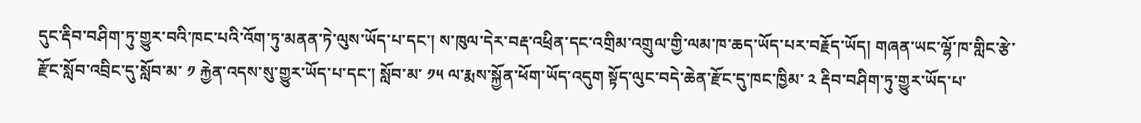དུང་རྡིབ་བཤིག་ཏུ་གྱུར་བའི་ཁང་པའི་འོག་ཏུ་མནན་ཏེ་ལུས་ཡོད་པ་དང་། ས་ཁུལ་དེར་བརྡ་འཕྲིན་དང་འགྲིམ་འགྲུལ་གྱི་ལམ་ཁ་ཆད་ཡོད་པར་བརྗོད་ཡོད། གཞན་ཡང་ལྷོ་ཁ་གླིང་རྩེ་རྫོང་སློབ་འབྲིང་དུ་སློབ་མ་ ༡ རྐྱེན་འདས་སུ་གྱུར་ཡོད་པ་དང་། སློབ་མ་ ༡༥ ལ་རྨས་སྐྱོན་ཕོག་ཡོད་འདུག སྟོད་ལུང་བདེ་ཆེན་རྫོང་དུ་ཁང་ཁྱིམ་ ༢ རྡིབ་བཤིག་ཏུ་གྱུར་ཡོད་པ་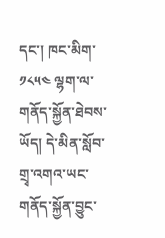དང་། ཁང་མིག་ ༡༨༥༤ ལྷག་ལ་གནོད་སྐྱོན་ཐེབས་ཡོད། དེ་མིན་སློབ་གྲྭ་འགའ་ཡང་གནོད་སྐྱོན་བྱུང་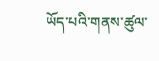ཡོད་པའི་གནས་ཚུལ་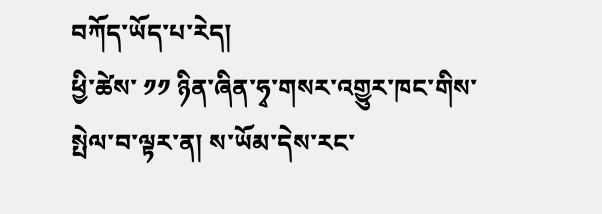བཀོད་ཡོད་པ་རེད།
ཕྱི་ཚེས་ ༡༡ ཉིན་ཞིན་ཧྭ་གསར་འགྱུར་ཁང་གིས་སྤེལ་བ་ལྟར་ན། ས་ཡོམ་དེས་རང་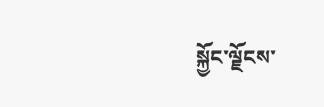སྐྱོང་ལྗོངས་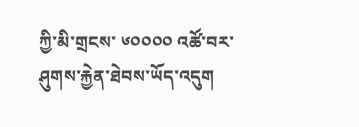ཀྱི་མི་གྲངས་ ༦༠༠༠༠ འཚོ་བར་ཤུགས་རྐྱེན་ཐེབས་ཡོད་འདུག